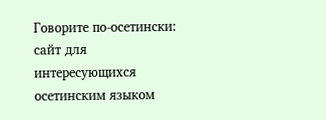Говорите по-осетински: сайт для интересующихся осетинским языком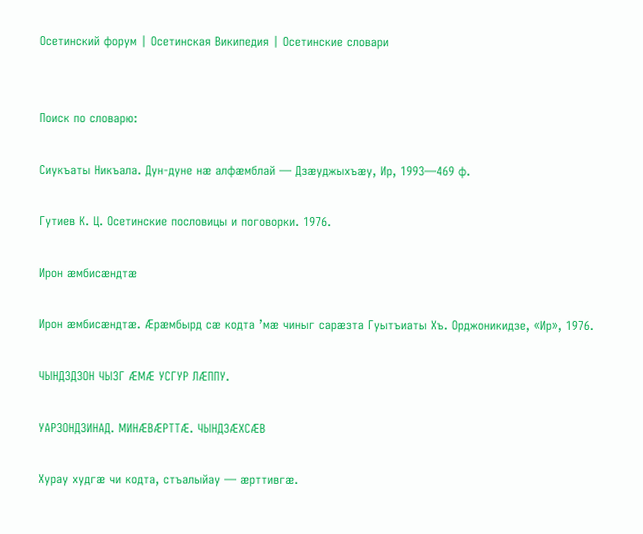Осетинский форум | Осетинская Википедия | Осетинские словари


Поиск по словарю:

Сиукъаты Никъала. Дун-дуне нæ алфæмблай — Дзæуджыхъæу, Ир, 1993—469 ф.

Гутиев К. Ц. Осетинские пословицы и поговорки. 1976.

Ирон æмбисæндтæ

Ирон æмбисæндтæ. Æрæмбырд сæ кодта ’мæ чиныг сарæзта Гуытъиаты Хъ. Орджоникидзе, «Ир», 1976.

ЧЫНДЗДЗОН ЧЫЗГ ÆМÆ УСГУР ЛÆППУ.

УАРЗОНДЗИНАД. МИНÆВÆРТТÆ. ЧЫНДЗÆХСÆВ

Хурау худгæ чи кодта, стъалыйау — æрттивгæ.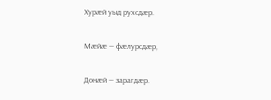Хурæй уыд рухсдæр.

Мæйæ — фæлурсдæр,

Донæй — зарагдæр.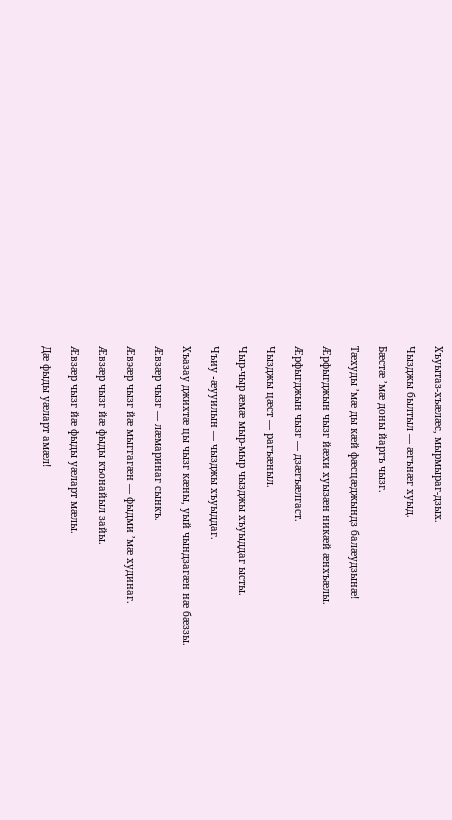Хъуытаз-хъæлæс, мырмыраг-дзых.

Чызджы былтыл — æгънæг хуыд.

Бæстæ ’мæ доны йаргъ чызг.

Тæхуды ’мæ ды кæй фæсцæджындз балæудзынæ!

Æрфыгджын чызг йæхи хуызæн никæй æнхъæлы.

Æрфыгджын чызг — дзæгъæлгаст.

Чызджы цæст — рагъæныл.

Чыр-чыр æмæ мыр-мыр чызджы хъуыддаг ысты.

Чъиу -æууилын — чызджы хъуыддаг.

Хъазау джихтæ цы чызг кæны, уый чындзагæн нæ бæззы.

Æвзæр чызг — лæмаринаг сынкъ.

Æвэæр чызг йæ мыггагæн — фыдми ’мæ худинаг.

Æвзæр чызг йæ фыды къонайыл зайы.

Æвзæр чызг йæ фыды уæларт мæлы.

Дæ фыды уæларт амæл!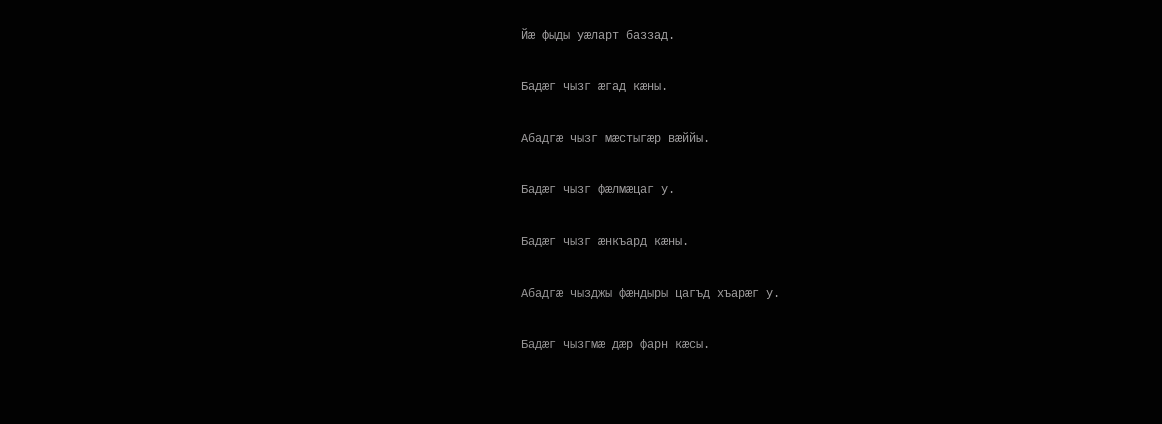Йæ фыды уæларт баззад.

Бадæг чызг æгад кæны.

Абадгæ чызг мæстыгæр вæййы.

Бадæг чызг фæлмæцаг у.

Бадæг чызг æнкъард кæны.

Абадгæ чызджы фæндыры цагъд хъарæг у.

Бадæг чызгмæ дæр фарн кæсы.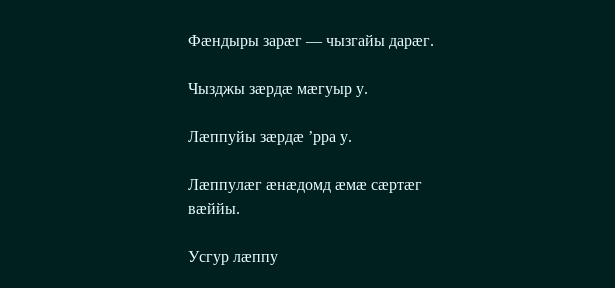Фæндыры зарæг — чызгайы дарæг.

Чызджы зæрдæ мæгуыр у.

Лæппуйы зæрдæ ’рра у.

Лæппулæг æнæдомд æмæ сæртæг вæййы.

Усгур лæппу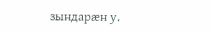зындарæн у.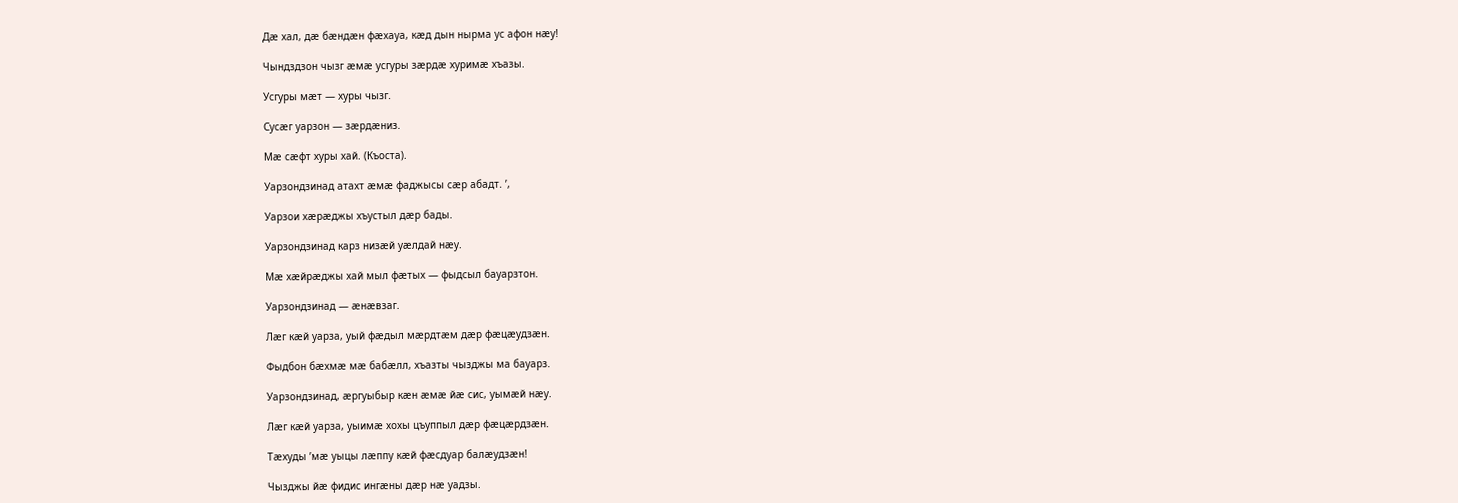Дæ хал, дæ бæндæн фæхауа, кæд дын нырма ус афон нæу!

Чындздзон чызг æмæ усгуры зæрдæ хуримæ хъазы.

Усгуры мæт — хуры чызг.

Сусæг уарзон — зæрдæниз.

Мæ сæфт хуры хай. (Къоста).

Уарзондзинад атахт æмæ фаджысы сæр абадт. ’,

Уарзои хæрæджы хъустыл дæр бады.

Уарзондзинад карз низæй уæлдай нæу.

Мæ хæйрæджы хай мыл фæтых — фыдсыл бауарзтон.

Уарзондзинад — æнæвзаг.

Лæг кæй уарза, уый фæдыл мæрдтæм дæр фæцæудзæн.

Фыдбон бæхмæ мæ бабæлл, хъазты чызджы ма бауарз.

Уарзондзинад, æргуыбыр кæн æмæ йæ сис, уымæй нæу.

Лæг кæй уарза, уыимæ хохы цъуппыл дæр фæцæрдзæн.

Тæхуды ’мæ уыцы лæппу кæй фæсдуар балæудзæн!

Чызджы йæ фидис ингæны дæр нæ уадзы.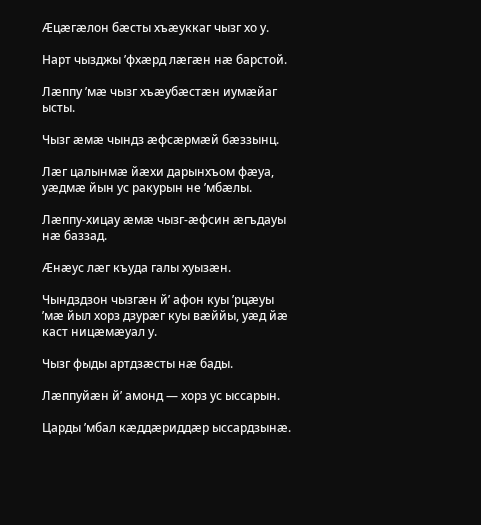Æцæгæлон бæсты хъæуккаг чызг хо у.

Нарт чызджы ’фхæрд лæгæн нæ барстой.

Лæппу ’мæ чызг хъæубæстæн иумæйаг ысты.

Чызг æмæ чындз æфсæрмæй бæззынц.

Лæг цалынмæ йæхи дарынхъом фæуа, уæдмæ йын ус ракурын не ’мбæлы.

Лæппу-хицау æмæ чызг-æфсин æгъдауы нæ баззад.

Æнæус лæг къуда галы хуызæн.

Чындздзон чызгæн й’ афон куы ’рцæуы ’мæ йыл хорз дзурæг куы вæййы, уæд йæ каст ницæмæуал у.

Чызг фыды артдзæсты нæ бады.

Лæппуйæн й’ амонд — хорз ус ыссарын.

Царды ’мбал кæддæриддæр ыссардзынæ.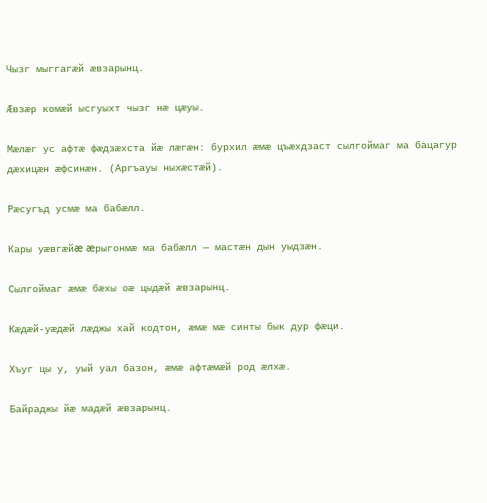Чызг мыггагæй æвзарынц.

Æвзæр комæй ысгуыхт чызг нæ цæуы.

Мæлæг ус афтæ фæдзæхста йæ лæгæн: бурхил æмæ цъæхдзаст сылгоймаг ма бацагур дæхицæн æфсинæн. (Аргъауы ныхæстæй).

Рæсугъд усмæ ма бабæлл.

Кары уæвгæйæ æрыгонмæ ма бабæлл — мастæн дын уыдзæн.

Сылгоймаг æмæ бæхы оæ цыдæй æвзарынц.

Кæдæй-уæдæй лæджы хай кодтон, æмæ мæ синты бык дур фæци.

Хъуг цы у, уый уал базон, æмæ афтæмæй род æлхæ.

Байраджы йæ мадæй æвзарынц.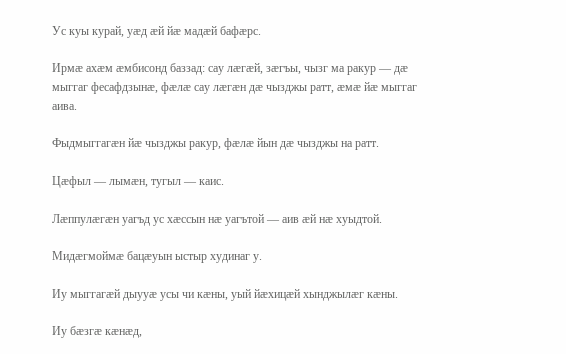Ус куы курай, уæд æй йæ мадæй бафæрс.

Ирмæ ахæм æмбисонд баззад: сау лæгæй, зæгъы, чызг ма ракур — дæ мыггаг фесафдзынæ, фæлæ сау лæгæн дæ чызджы ратт, æмæ йæ мыггаг аива.

Фыдмыггагæн йæ чызджы ракур, фæлæ йын дæ чызджы на ратт.

Цæфыл — лымæн, тугыл — каис.

Лæппулæгæн уагъд ус хæссын нæ уагътой — аив æй нæ хуыдтой.

Мидæгмоймæ бацæуын ыстыр худинаг у.

Иу мыггагæй дыууæ усы чи кæны, уый йæхицæй хынджылæг кæны.

Иу бæзгæ кæнæд,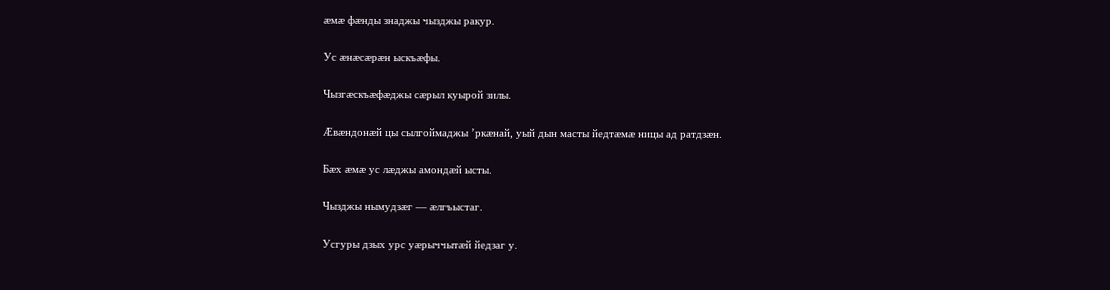æмæ фæнды знаджы чызджы ракур.

Ус æнæсæрæн ыскъæфы.

Чызгæскъæфæджы сæрыл куырой зилы.

Æвæндонæй цы сылгоймаджы ’ркæнай, уый дын масты йедтæмæ ницы ад ратдзæн.

Бæх æмæ ус лæджы амондæй ысты.

Чызджы нымудзæг — æлгъыстаг.

Усгуры дзых урс уæрыччытæй йедзаг у.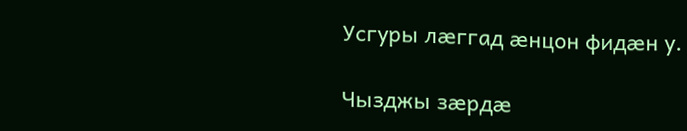Усгуры лæггад æнцон фидæн у.

Чызджы зæрдæ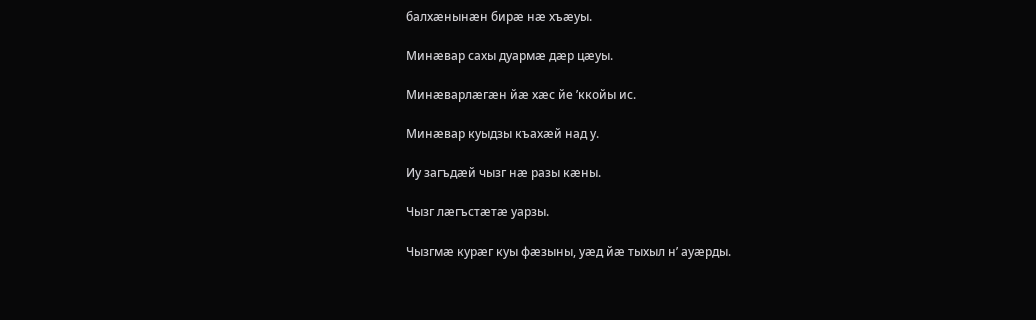балхæнынæн бирæ нæ хъæуы.

Минæвар сахы дуармæ дæр цæуы.

Минæварлæгæн йæ хæс йе ’ккойы ис.

Минæвар куыдзы къахæй над у.

Иу загъдæй чызг нæ разы кæны.

Чызг лæгъстæтæ уарзы.

Чызгмæ курæг куы фæзыны, уæд йæ тыхыл н’ ауæрды.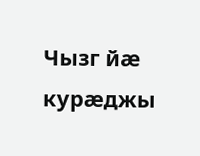Чызг йæ курæджы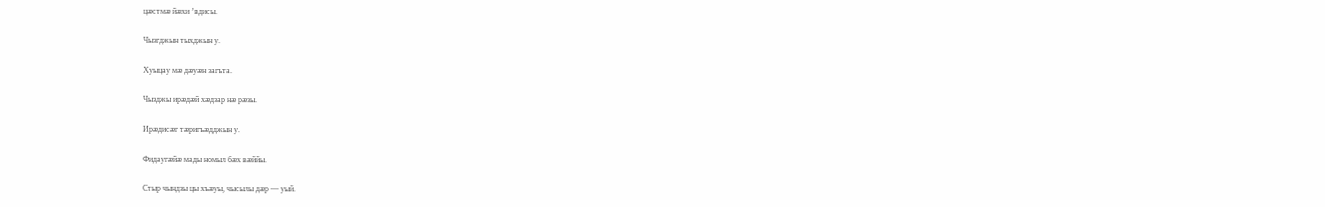цæстмæ йæхи ’вдисы.

Чызгджын тыхджын у.

Хуыцау мæ дæуæн загъта.

Чызджы ирæдæй хæдзар нæ рæзы.

Ирæдисæг тæригъæдджын у.

Фидаугæйæ мады номыл бæх вæййы.

Стыр чындзы цы хъæуы, чысылы дæр — уый.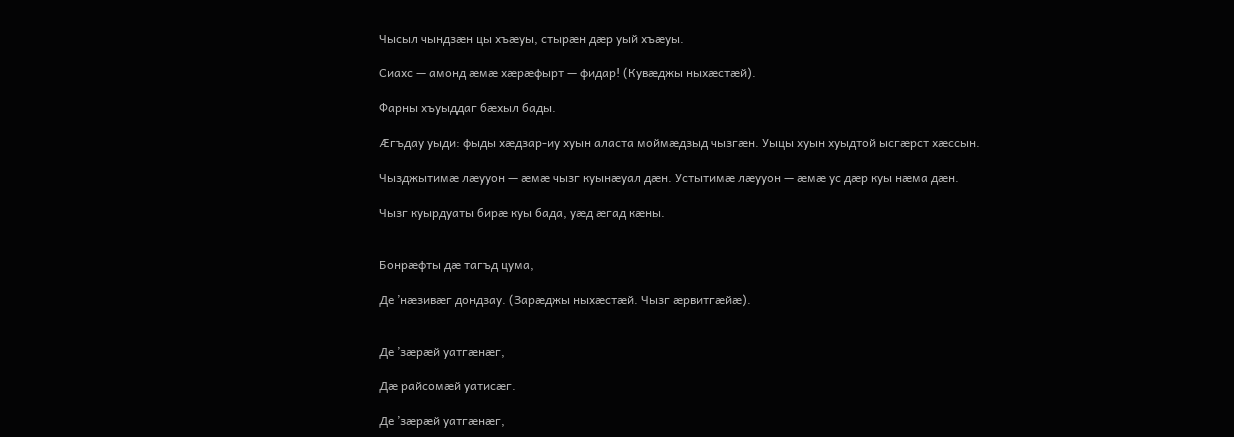Чысыл чындзæн цы хъæуы, стырæн дæр уый хъæуы.

Сиахс — амонд æмæ хæрæфырт — фидар! (Кувæджы ныхæстæй).

Фарны хъуыддаг бæхыл бады.

Æгъдау уыди: фыды хæдзар-иу хуын аласта моймæдзыд чызгæн. Уыцы хуын хуыдтой ысгæрст хæссын.

Чызджытимæ лæууон — æмæ чызг куынæуал дæн. Устытимæ лæууон — æмæ ус дæр куы нæма дæн.

Чызг куырдуаты бирæ куы бада, уæд æгад кæны.


Бонрæфты дæ тагъд цума,

Де ’нæзивæг дондзау. (Зарæджы ныхæстæй. Чызг æрвитгæйæ).


Де ’зæрæй уатгæнæг,

Дæ райсомæй уатисæг.

Де ’зæрæй уатгæнæг,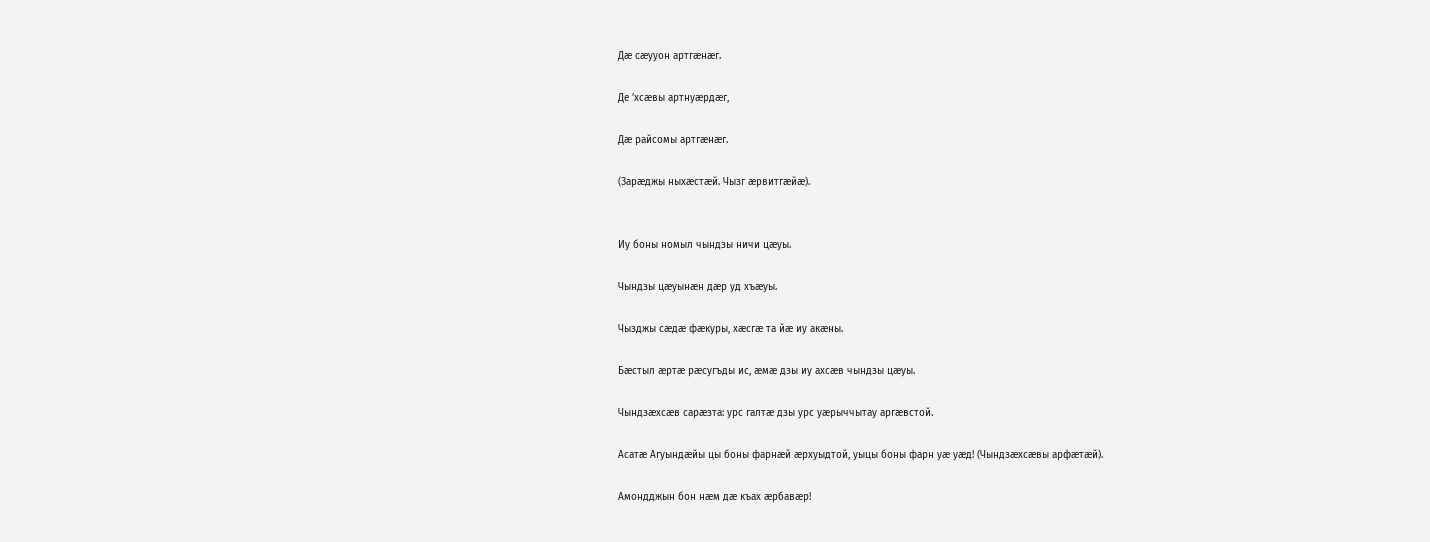Дæ сæууон артгæнæг.

Де ’хсæвы артнуæрдæг,

Дæ райсомы артгæнæг.

(Зарæджы ныхæстæй. Чызг æрвитгæйæ).


Иу боны номыл чындзы ничи цæуы.

Чындзы цæуынæн дæр уд хъæуы.

Чызджы сæдæ фæкуры, хæсгæ та йæ иу акæны.

Бæстыл æртæ рæсугъды ис, æмæ дзы иу ахсæв чындзы цæуы.

Чындзæхсæв сарæзта: урс галтæ дзы урс уæрыччытау аргæвстой.

Асатæ Агуындæйы цы боны фарнæй æрхуыдтой, уыцы боны фарн уæ уæд! (Чындзæхсæвы арфæтæй).

Амондджын бон нæм дæ къах æрбавæр!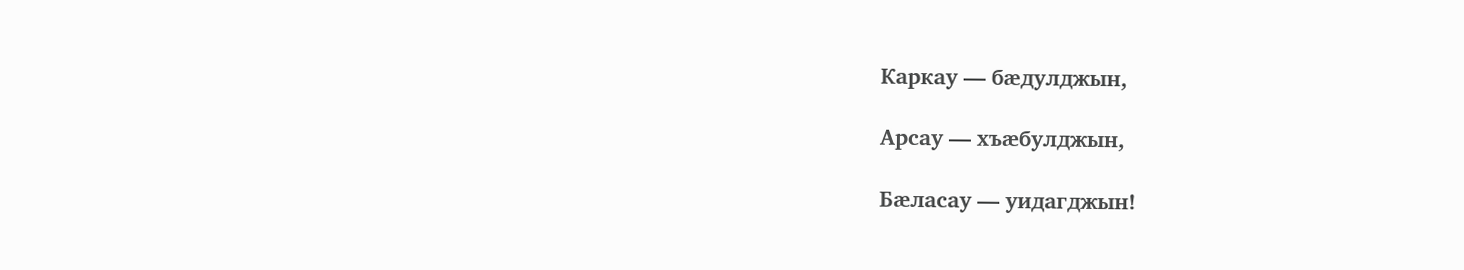Каркау — бæдулджын,

Арсау — хъæбулджын,

Бæласау — уидагджын!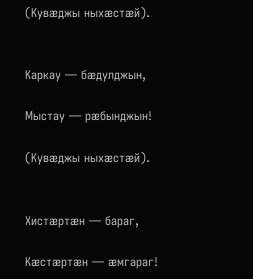(Кувæджы ныхæстæй).


Каркау — бæдулджын,

Мыстау — рæбынджын!

(Кувæджы ныхæстæй).


Хистæртæн — бараг,

Кæстæртæн — æмгараг!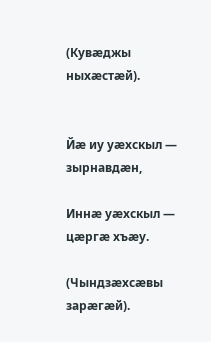(Кувæджы ныхæстæй).


Йæ иу уæхскыл — зырнавдæн,

Иннæ уæхскыл — цæргæ хъæу.

(Чындзæхсæвы зарæгæй).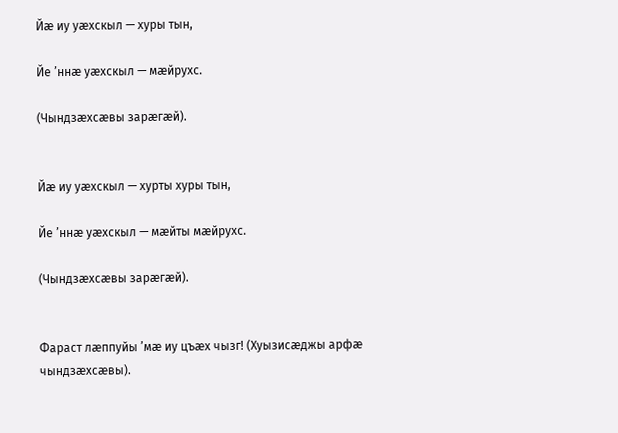Йæ иу уæхскыл — хуры тын,

Йе ’ннæ уæхскыл — мæйрухс.

(Чындзæхсæвы зарæгæй).


Йæ иу уæхскыл — хурты хуры тын,

Йе ’ннæ уæхскыл — мæйты мæйрухс.

(Чындзæхсæвы зарæгæй).


Фараст лæппуйы ’мæ иу цъæх чызг! (Хуызисæджы арфæ чындзæхсæвы).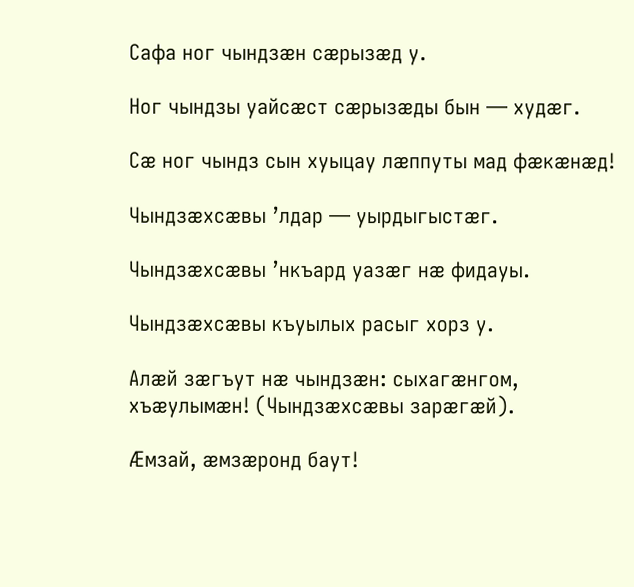Сафа ног чындзæн сæрызæд у.

Ног чындзы уайсæст сæрызæды бын — худæг.

Сæ ног чындз сын хуыцау лæппуты мад фæкæнæд!

Чындзæхсæвы ’лдар — уырдыгыстæг.

Чындзæхсæвы ’нкъард уазæг нæ фидауы.

Чындзæхсæвы къуылых расыг хорз у.

Алæй зæгъут нæ чындзæн: сыхагæнгом, хъæулымæн! (Чындзæхсæвы зарæгæй).

Æмзай, æмзæронд баут!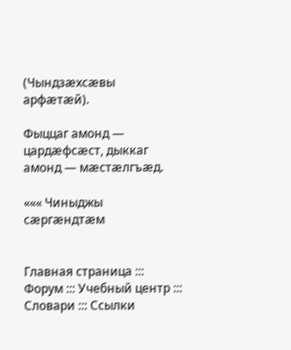(Чындзæхсæвы арфæтæй).

Фыццаг амонд — цардæфсæст, дыккаг амонд — мæстæлгъæд.

««« Чиныджы сæргæндтæм


Главная страница ::: Форум ::: Учебный центр ::: Словари ::: Ссылки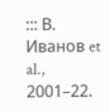::: В. Иванов et al., 2001–22.